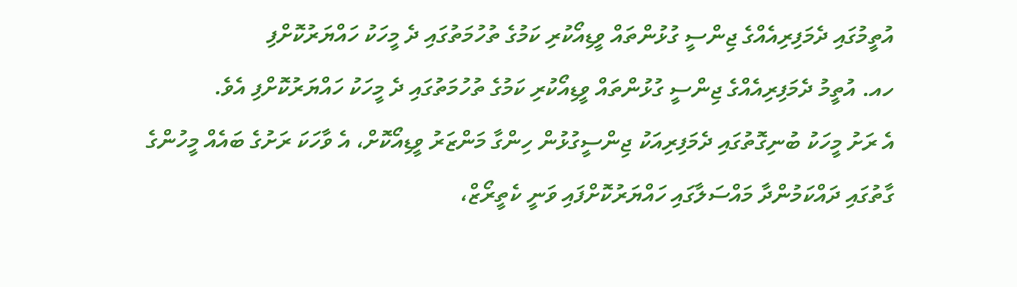އުތީމުގައި ދެމަފިރިއެއްގެ ޖިންސީ ގުޅުންތައް ވީޑިއޯކުރި ކަމުގެ ތުހުމަތުގައި ދެ މީހަކު ހައްޔަރުކޮށްފި
ހއ. އުތީމު ދެމަފިރިއެއްގެ ޖިންސީ ގުޅުންތައް ވީޑިއޯކުރި ކަމުގެ ތުހުމަތުގައި ދެ މީހަކު ހައްޔަރުކޮށްފި އެވެ.
އެ ރަށު މީހަކު ބުނިގޮތުގައި ދެމަފިރިއަކު ޖިންސީގުޅުން ހިންގާ މަންޒަރު ވީޑިއޯކޮށް، އެ ވާހަކަ ރަށުގެ ބައެއް މީހުންގެ ގާތުގައި ދައްކަމުންދާ މައްސަލާގައި ހައްޔަރުކޮށްފައި ވަނީ ކެތީރޯޒް،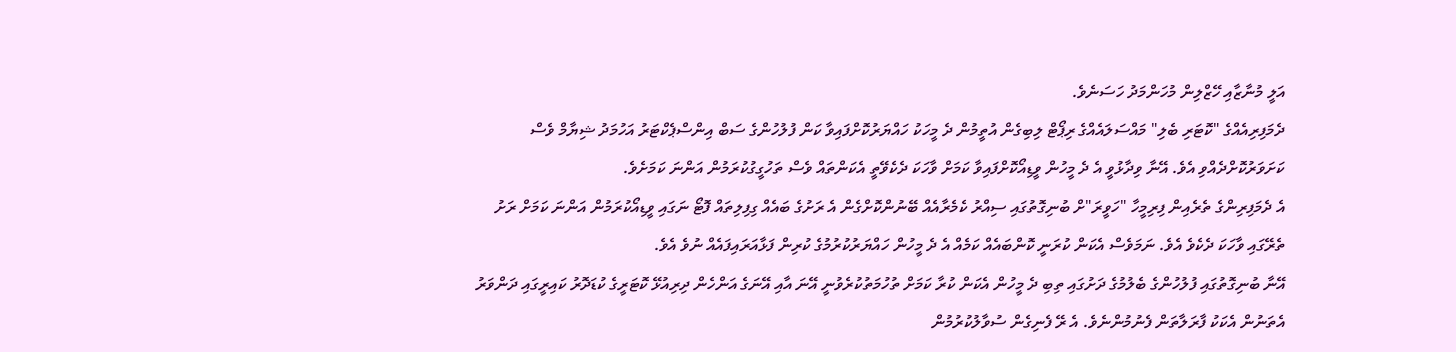އަލީ މުނާޒާއި ހޭޒްލިން މުހަންމަދު ހަސަނެވެ.
ދެމަފިރިއެއްގެ "ކޮޓަރި ބެލި" މައްސަލައެއްގެ ރިޕޯޓް ލިބިގެން އުތީމުން ދެ މީހަކު ހައްޔަރުކޮށްފައިވާ ކަން ފުލުހުންގެ ސަބް އިންސްޕެކްޓަރު އަހުމަދު ޝިޔާމް ވެސް ކަށަވަރުކޮށްދެއްވި އެވެ. އޭނާ ވިދާޅުވީ އެ ދެ މީހުން ވީޑިއޯކޮށްފައިވާ ކަމަށް ވާހަކަ ދެކެވޭތީ އެކަންތައް ވެސް ތަހުގީގުކުރަމުން އަންނަ ކަމަށެވެ.
އެ ދެމަފިރިންގެ ތެރެއިން ފިރިމީހާ "ހަވީރަ"ށް ބުނިގޮތުގައި ސިއްރު ކެމެރާއެއް ބޭނުންކޮށްގެން އެ ރަށުގެ ބައެއް ގިފިލިތައް ފޮޓޯ ނަގައި ވީޑިއޯކުރަމުން އަންނަ ކަމަށް ރަށު ތެރޭގައި ވާހަކަ ދެކެވެ އެވެ. ނަމަވެސް އެކަން ކުރަނީ ކޮންބައެއް ކަމެއް އެ ދެ މީހުން ހައްޔަރުކުރުމުގެ ކުރިން ފަޅާއަރައިފައެއް ނުވެ އެވެ.
އޭނާ ބުނިގޮތުގައި ފުލުހުންގެ ބެލުމުގެ ދަށުގައި ތިބި ދެ މީހުން އެކަން ކުރާ ކަމަށް ތުހުމަތުކުރެވުނީ އޭނަ އާއި އޭނަގެ އަންހެން ދިރިއުޅޭ ކޮޓަރީގެ ކުޑަދޮރު ކައިރީގައި ދަންވަރު އެތަނުން އެކަކު ފާރަލާތަން ފެނުމުންނެވެ. އެ ރޭ ފެނިގެން ސުވާލުކުރުމުން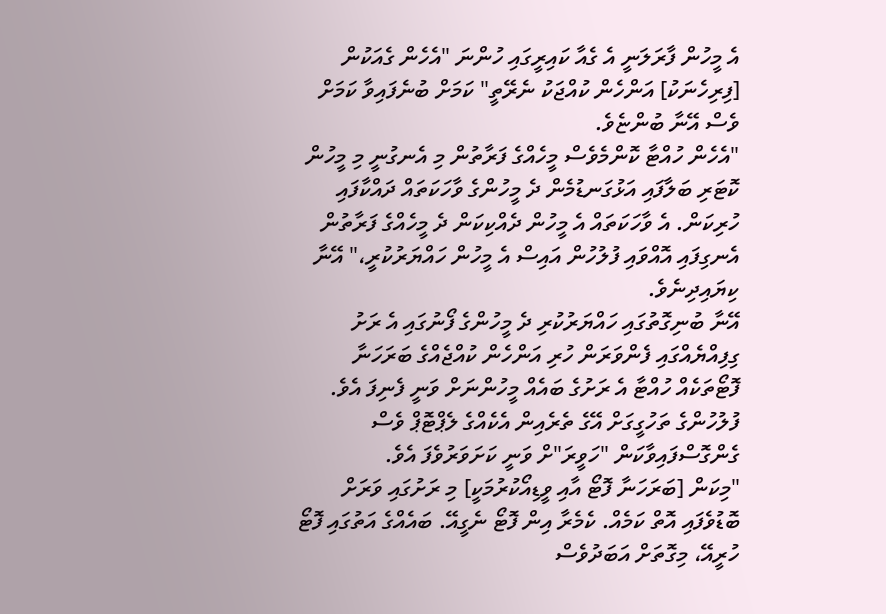އެ މީހުން ފާރަލަނީ އެ ގެއާ ކައިރީގައި ހުންނަ "އެހެން ގެއަކުން [ފިރިހެނަކު] އަންހެން ކުއްޖަކު ނެރޭތީ" ކަމަށް ބުނެފައިވާ ކަމަށް ވެސް އޭނާ ބުންޏެވެ.
"އެހެން ހުއްޓާ ކޮންމެވެސް މީހެއްގެ ފަރާތުން މި އެނގުނީ މި މީހުން ކޮޓަރި ބަލާފައި އަޅުގަނޑުމެން ދެ މީހުންގެ ވާހަކަތައް ދައްކާފައި ހުރިކަން. އެ ވާހަކަތައް އެ މީހުން ދެއްކިކަން ދެ މީހެއްގެ ފަރާތުން އެނގިފައި އޮއްވައި ފުލުހުން އައިސް އެ މީހުން ހައްޔަރުކުރީ،" އޭނާ ކިޔައިދިނެވެ.
އޭނާ ބުނިގޮތުގައި ހައްޔަރުކުރި ދެ މީހުންގެ ފޯނުގައި އެ ރަށު ގިފިއްޔެއްގައި ފެންވަރަން ހުރި އަންހެން ކުއްޖެއްގެ ބަރަހަނާ ފޮޓޯތަކެއް ހުއްޓާ އެ ރަށުގެ ބައެއް މީހުންނަށް ވަނީ ފެނިފަ އެވެ. ފުލުހުންގެ ތަހުގީގަށް އޭގެ ތެރެއިން އެކެއްގެ ލެޕްޓޮޕް ވެސް ގެންގޮސްފައިވާކަން "ހަވީރަ"ށް ވަނީ ކަށަވަރުވެފަ އެވެ.
"މިކަން [ބަރަހަނާ ފޮޓޯ އާއި ވީޑިއޯކުރުމަކީ] މި ރަށުގައި ވަރަށް ބޮޑުވެފައި އޮތް ކަމެއް. ކެމެރާ އިން ފޮޓޯ ނެގީއޭ. ބައެއްގެ އަތުގައި ފޮޓޯ ހުރީއޭ، މިގޮތަށް އަބަދުވެސް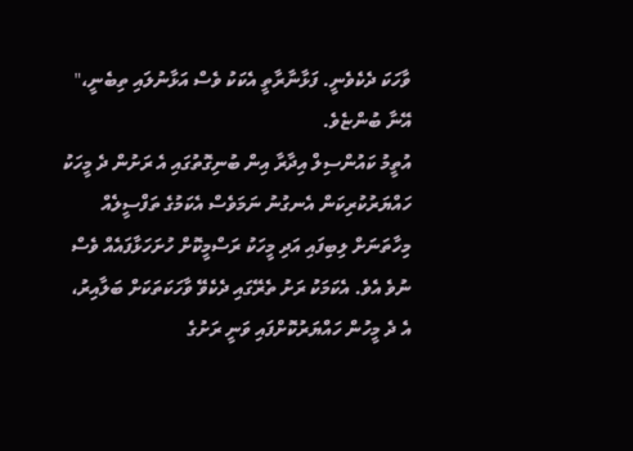ވާހަކަ ދެކެވެނީ. ފަޅާނާރާތީ އެކަކު ވެސް އަޅާނުލައި ތިބެނީ،" އޭނާ ބުންޏެވެ.
އުތީމު ކައުންސިލް އިދާރާ އިން ބުނިގޮތުގައި އެ ރަށުން ދެ މީހަކު ހައްޔަރުކުރިކަން އެނގުނު ނަމަވެސް އެކަމުގެ ތަފްސީލެއް މިހާތަނަށް ލިބިފައި އަދި މީހަކު ރަސްމީކޮށް ހުށަހަޅާފައެއް ވެސް ނުވެ އެވެ. އެކަމަކު ރަށު ތެރޭގައި ދެކެވޭ ވާހަކަތަކަށް ބަލާއިރު، އެ ދެ މީހުން ހައްޔަރުކޮށްފައި ވަނީ ރަށުގެ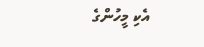އެކި މީހުންގެ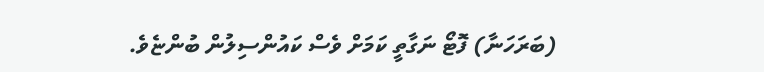(ބަރަހަނާ) ފޮޓޯ ނަގާތީ ކަމަށް ވެސް ކައުންސިލުން ބުންޏެވެ.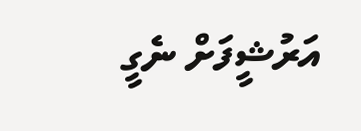އަރުޝީފަށް ނެގީ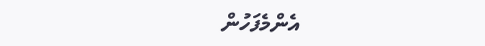އެންމެފަހުން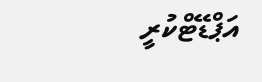އަޕްޑޭޓްކުރީ